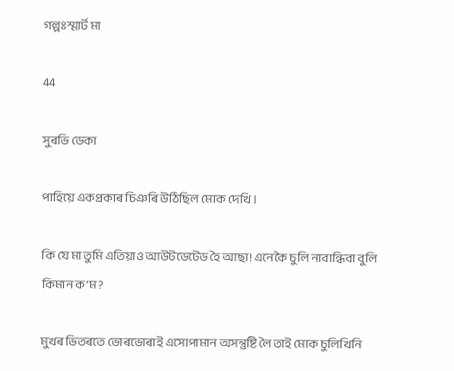গল্পঃস্মার্ট মা

44

সুৰভি ডেকা

পাহিয়ে একপ্ৰকাৰ চিঞৰি উঠিছিল মোক দেখি ।

কি যে মা তুমি এতিয়াও আউটডেটেড হৈ আছা! এনেকৈ চুলি নাবান্ধিবা বুলি কিমান ক’ম?

মুখৰ ভিতৰতে ভোৰভোৰাই এসোপামান অসন্তুষ্টি লৈ তাই মোক চুলিখিনি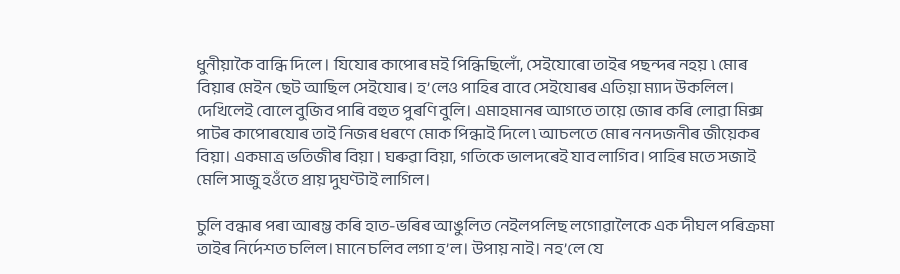ধুনীয়াকৈ বান্ধি দিলে । যিযোৰ কাপোৰ মই পিন্ধিছিলোঁ, সেইযোৰো তাইৰ পছন্দৰ নহয় ৷ মোৰ বিয়াৰ মেইন ছেট আছিল সেইযোৰ। হ’লেও পাহিৰ বাবে সেইযোৰৰ এতিয়া ম্যাদ উকলিল। দেখিলেই বোলে বুজিব পাৰি বহুত পুৰণি বুলি। এমাহমানৰ আগতে তায়ে জোৰ কৰি লোৱা মিক্স পাটৰ কাপোৰযোৰ তাই নিজৰ ধৰণে মোক পিন্ধাই দিলে ৷ আচলতে মোৰ ননদজনীৰ জীয়েকৰ বিয়া। একমাত্ৰ ভতিজীৰ বিয়া । ঘৰুৱা বিয়া, গতিকে ভালদৰেই যাব লাগিব। পাহিৰ মতে সজাই মেলি সাজু হওঁতে প্রায় দুঘণ্টাই লাগিল।

চুলি বন্ধাৰ পৰা আৰম্ভ কৰি হাত-ভৰিৰ আঙুলিত নেইলপলিছ লগোৱালৈকে এক দীঘল পৰিক্ৰমা তাইৰ নিৰ্দেশত চলিল। মানে চলিব লগা হ’ল। উপায় নাই। নহ’লে যে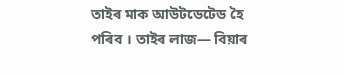তাইৰ মাক আউটডেটেড হৈ পৰিব । তাইৰ লাজ— বিয়াৰ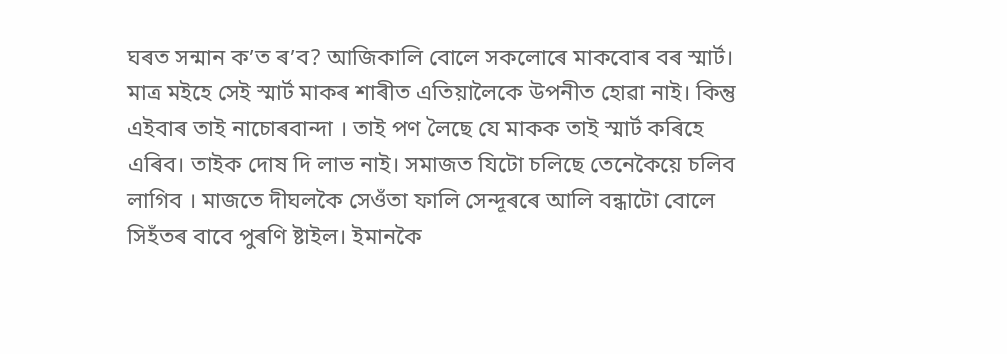ঘৰত সন্মান ক’ত ৰ’ব? আজিকালি বোলে সকলোৰে মাকবোৰ বৰ স্মার্ট। মাত্ৰ মইহে সেই স্মার্ট মাকৰ শাৰীত এতিয়ালৈকে উপনীত হোৱা নাই। কিন্তু এইবাৰ তাই নাচোৰবান্দা । তাই পণ লৈছে যে মাকক তাই স্মাৰ্ট কৰিহে এৰিব। তাইক দোষ দি লাভ নাই। সমাজত যিটো চলিছে তেনেকৈয়ে চলিব লাগিব । মাজতে দীঘলকৈ সেওঁতা ফালি সেন্দূৰৰে আলি বন্ধাটো বোলে সিহঁতৰ বাবে পুৰণি ষ্টাইল। ইমানকৈ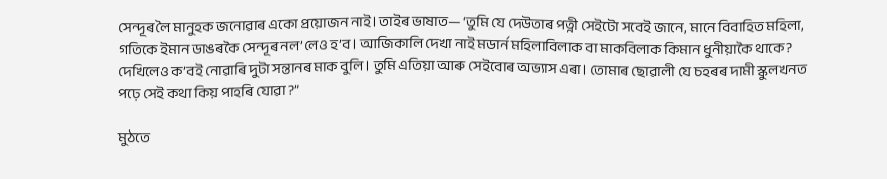সেন্দূৰ লৈ মানুহক জনোৱাৰ একো প্রয়োজন নাই। তাইৰ ভাষাত— ‘তুমি যে দেউতাৰ পত্নী সেইটো সবেই জানে, মানে বিবাহিত মহিলা, গতিকে ইমান ডাঙৰকৈ সেন্দূৰ নল’লেও হ’ব। আজিকালি দেখা নাই মডার্ন মহিলাবিলাক বা মাকবিলাক কিমান ধুনীয়াকৈ থাকে? দেখিলেও ক’বই নোৱাৰি দুটা সন্তানৰ মাক বুলি । তুমি এতিয়া আৰু সেইবোৰ অভ্যাস এৰা। তোমাৰ ছোৱালী যে চহৰৰ দামী স্কুলখনত পঢ়ে সেই কথা কিয় পাহৰি যোৱা ?”

মুঠতে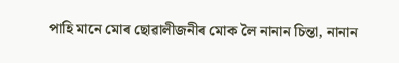পাহি মানে মোৰ ছোৱালীজনীৰ মোক লৈ নানান চিন্তা, নানান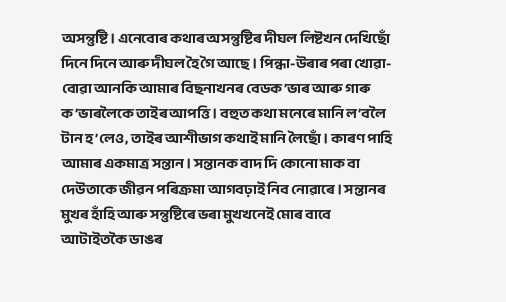অসন্তুষ্টি। এনেবোৰ কথাৰ অসন্তুষ্টিৰ দীঘল লিষ্টখন দেখিছোঁ দিনে দিনে আৰু দীঘল হৈ গৈ আছে। পিন্ধা-উৰাৰ পৰা খোৱা-বোৱা আনকি আমাৰ বিছনাখনৰ বেডক’ভাৰ আৰু গাৰু ক’ভাৰলৈকে তাইৰ আপত্তি। বহুত কথা মনেৰে মানি ল’বলৈ টান হ’লেও, তাইৰ আশীভাগ কথাই মানি লৈছোঁ। কাৰণ পাহি আমাৰ একমাত্ৰ সন্তান। সন্তানক বাদ দি কোনো মাক বা দেউতাকে জীৱন পৰিক্ৰমা আগবঢ়াই নিব নোৱাৰে। সন্তানৰ মুখৰ হাঁহি আৰু সন্তুষ্টিৰে ভৰা মুখখনেই মোৰ বাবে আটাইতকৈ ডাঙৰ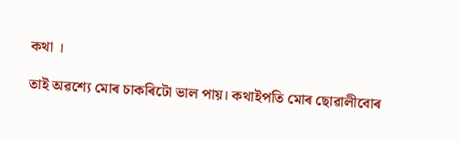কথা ।

তাই অৱশ্যে মোৰ চাকৰিটো ভাল পায়। কথাইপতি মোৰ ছোৱালীবোৰ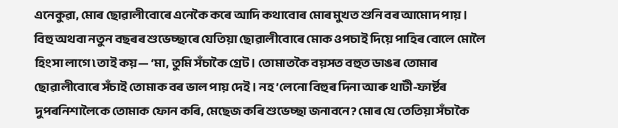এনেকুৱা, মোৰ ছোৱালীবোৰে এনেকৈ কৰে আদি কথাবোৰ মোৰ মুখত শুনি বৰ আমোদ পায়। বিহু অথবা নতুন বছৰৰ শুভেচ্ছাৰে যেতিয়া ছোৱালীবোৰে মোক ওপচাই দিয়ে পাহিৰ বোলে মোলৈ হিংসা লাগে ৷ তাই কয়— ‘মা, তুমি সঁচাকৈ গ্রেট। তোমাতকৈ বয়সত বহুত ডাঙৰ তোমাৰ ছোৱালীবোৰে সঁচাই তোমাক বৰ ভাল পায় দেই। নহ’লেনো বিহুৰ দিনা আৰু থাটী-ফাৰ্ষ্টৰ দুপৰনিশালৈকে তোমাক ফোন কৰি, মেছেজ কৰি শুভেচ্ছা জনাবনে? মোৰ যে তেতিয়া সঁচাকৈ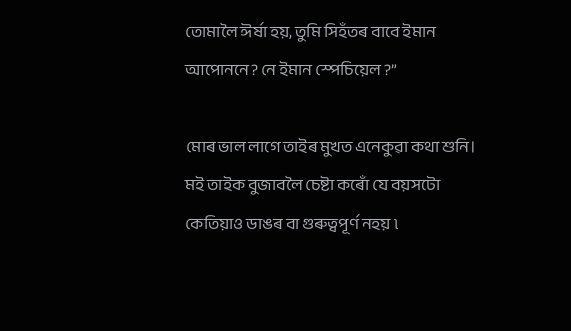তোমালৈ ঈর্ষা হয়, তুমি সিহঁতৰ বাবে ইমান আপোননে? নে ইমান স্পেচিয়েল ?”

মোৰ ভাল লাগে তাইৰ মুখত এনেকুৱা কথা শুনি। ম‍ই তাইক বুজাবলৈ চেষ্টা কৰোঁ যে বয়সটো কেতিয়াও ডাঙৰ বা গুৰুত্বপূৰ্ণ নহয় ৷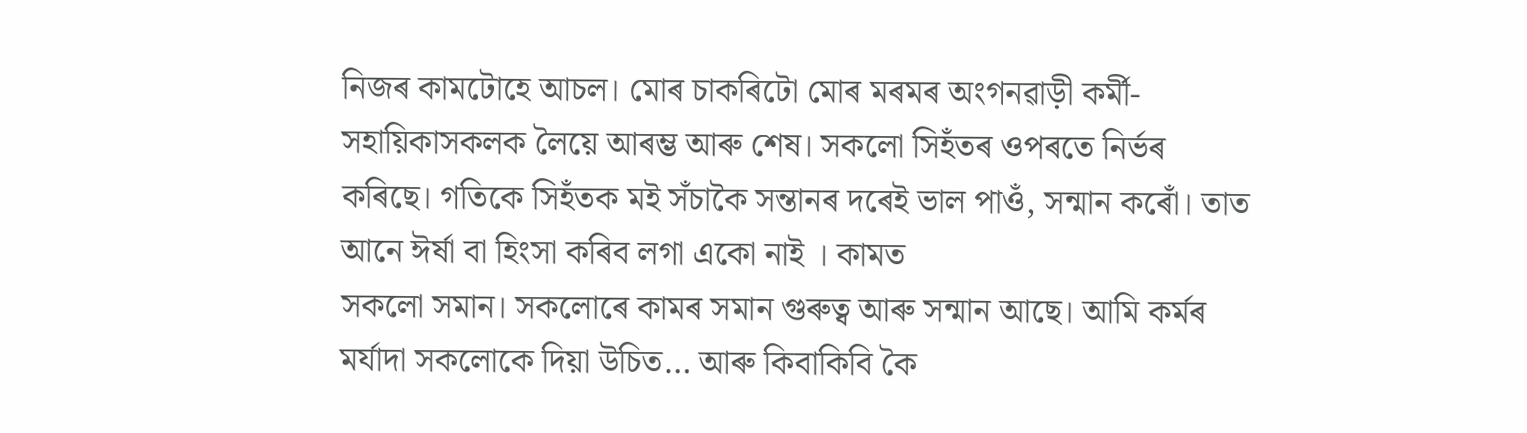নিজৰ কামটোহে আচল। মোৰ চাকৰিটো মোৰ মৰমৰ অংগনৱাড়ী কর্মী-সহায়িকাসকলক লৈয়ে আৰম্ভ আৰু শেষ। সকলো সিহঁতৰ ওপৰতে নিৰ্ভৰ কৰিছে। গতিকে সিহঁতক মই সঁচাকৈ সন্তানৰ দৰেই ভাল পাওঁ, সন্মান কৰোঁ। তাত আনে ঈর্ষা বা হিংসা কৰিব লগা একো নাই । কামত
সকলো সমান। সকলোৰে কামৰ সমান গুৰুত্ব আৰু সন্মান আছে। আমি কৰ্মৰ মৰ্যাদা সকলোকে দিয়া উচিত… আৰু কিবাকিবি কৈ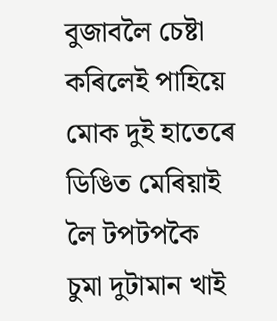বুজাবলৈ চেষ্টা কৰিলেই পাহিয়ে মোক দুই হাতেৰে ডিঙিত মেৰিয়াই লৈ টপটপকৈ চুমা দুটামান খাই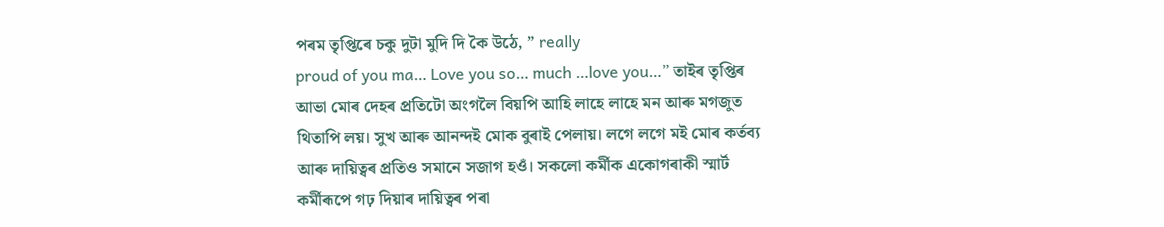পৰম তৃপ্তিৰে চকু দুটা মুদি দি কৈ উঠে, ” really
proud of you ma… Love you so… much …love you…” তাইৰ তৃপ্তিৰ আভা মোৰ দেহৰ প্ৰতিটো অংগলৈ বিয়পি আহি লাহে লাহে মন আৰু মগজুত থিতাপি লয়। সুখ আৰু আনন্দই মোক বুৰাই পেলায়। লগে লগে মই মোৰ কৰ্তব্য আৰু দায়িত্বৰ প্ৰতিও সমানে সজাগ হওঁ। সকলো কৰ্মীক একোগৰাকী স্মার্ট কৰ্মীৰূপে গঢ় দিয়াৰ দায়িত্বৰ পৰা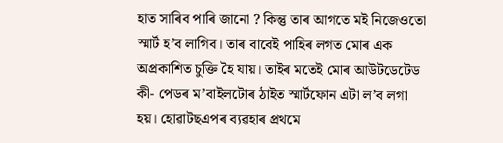হাত সাৰিব পাৰি জানো ? কিন্তু তাৰ আগতে মই নিজেওতো স্মার্ট হ’ব লাগিব। তাৰ বাবেই পাহিৰ লগত মোৰ এক অপ্রকাশিত চুক্তি হৈ যায়। তাইৰ মতেই মোৰ আউটডেটেড কী- পেডৰ ম’বাইলটোৰ ঠাইত স্মার্টফোন এটা ল’ব লগা হয়। হোৱাটছএপৰ ব্যৱহাৰ প্ৰথমে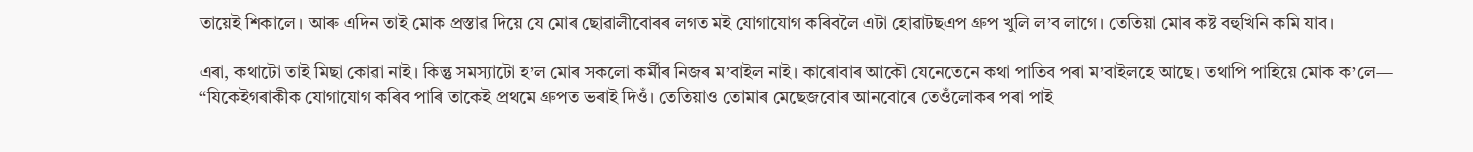তায়েই শিকালে। আৰু এদিন তাই মোক প্ৰস্তাৱ দিয়ে যে মোৰ ছোৱালীবোৰৰ লগত ম‍ই যোগাযোগ কৰিবলৈ এটা হোৱাটছএপ গ্রুপ খুলি ল’ব লাগে। তেতিয়া মোৰ কষ্ট বহুখিনি কমি যাব।

এৰা, কথাটো তাই মিছা কোৱা নাই। কিন্তু সমস্যাটো হ’ল মোৰ সকলো কৰ্মীৰ নিজৰ ম’বাইল নাই। কাৰোবাৰ আকৌ যেনেতেনে কথা পাতিব পৰা ম’বাইলহে আছে। তথাপি পাহিয়ে মোক ক’লে— “যিকেইগৰাকীক যোগাযোগ কৰিব পাৰি তাকেই প্রথমে গ্ৰুপত ভৰাই দিওঁ। তেতিয়াও তোমাৰ মেছেজবোৰ আনবোৰে তেওঁলোকৰ পৰা পাই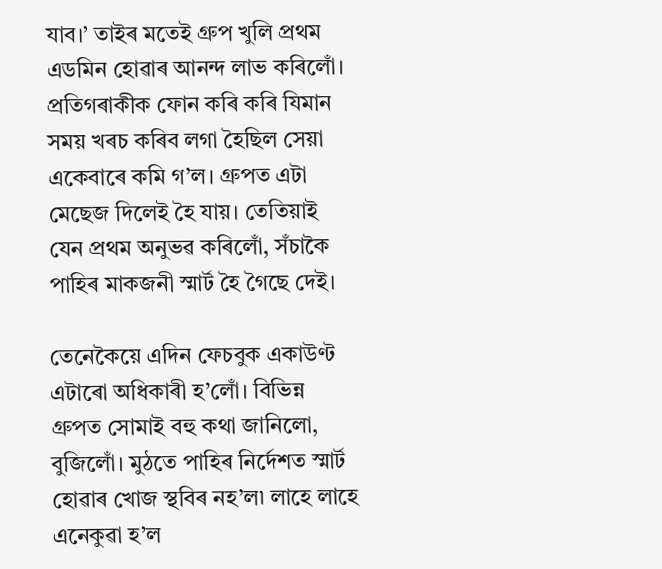যাব।’ তাইৰ মতেই গ্রুপ খুলি প্রথম এডমিন হোৱাৰ আনন্দ লাভ কৰিলোঁ। প্ৰতিগৰাকীক ফোন কৰি কৰি যিমান সময় খৰচ কৰিব লগা হৈছিল সেয়া একেবাৰে কমি গ’ল। গ্ৰুপত এটা মেছেজ দিলেই হৈ যায়। তেতিয়াই যেন প্রথম অনুভৱ কৰিলোঁ, সঁচাকৈ পাহিৰ মাকজনী স্মার্ট হৈ গৈছে দেই।

তেনেকৈয়ে এদিন ফেচবুক একাউণ্ট এটাৰো অধিকাৰী হ’লোঁ। বিভিন্ন গ্ৰুপত সোমাই বহু কথা জানিলো, বুজিলোঁ। মুঠতে পাহিৰ নিৰ্দেশত স্মার্ট হোৱাৰ খোজ স্থবিৰ নহ’ল৷ লাহে লাহে এনেকুৱা হ’ল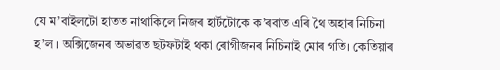যে ম’বাইলটো হাতত নাথাকিলে নিজৰ হাৰ্টটোকে ক’ৰবাত এৰি থৈ অহাৰ নিচিনা হ’ল । অক্সিজেনৰ অভাৱত ছটফটাই থকা ৰোগীজনৰ নিচিনাই মোৰ গতি। কেতিয়াৰ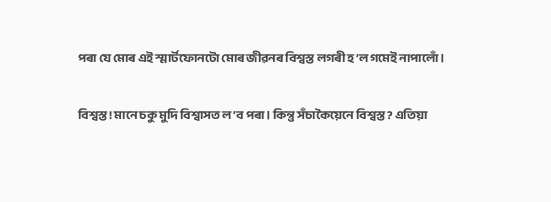পৰা যে মোৰ এই স্মার্টফোনটো মোৰ জীৱনৰ বিশ্বস্ত লগৰী হ’ল গমেই নাপালোঁ ।

বিশ্বস্ত! মানে চকু মুদি বিশ্বাসত ল’ব পৰা। কিন্তু সঁচাকৈয়েনে বিশ্বস্ত? এতিয়া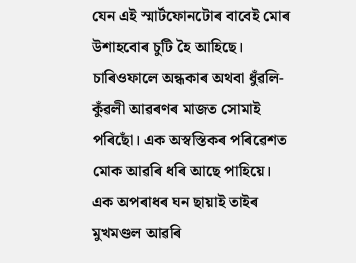যেন এই স্মার্টফোনটোৰ বাবেই মোৰ উশাহবোৰ চুটি হৈ আহিছে। চাৰিওফালে অন্ধকাৰ অথবা ধুঁৱলি- কুঁৱলী আৱৰণৰ মাজত সোমাই পৰিছোঁ। এক অস্বস্তিকৰ পৰিৱেশত মোক আৱৰি ধৰি আছে পাহিয়ে। এক অপৰাধৰ ঘন ছায়াই তাইৰ মুখমণ্ডল আৱৰি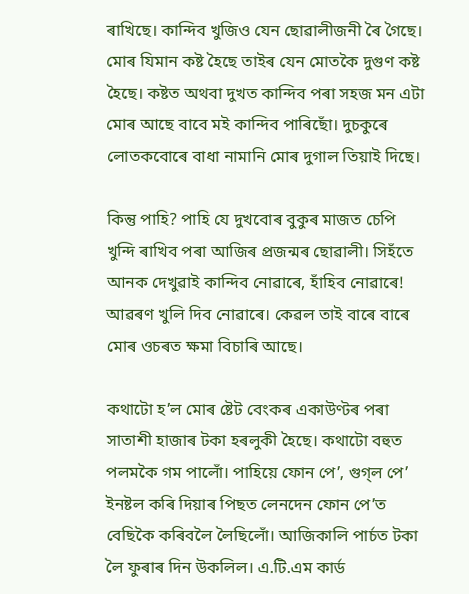ৰাখিছে। কান্দিব খুজিও যেন ছোৱালীজনী ৰৈ গৈছে। মোৰ যিমান কষ্ট হৈছে তাইৰ যেন মোতকৈ দুগুণ কষ্ট হৈছে। কষ্টত অথবা দুখত কান্দিব পৰা সহজ মন এটা মোৰ আছে বাবে ম‍ই কান্দিব পাৰিছোঁ। দুচকুৰে লোতকবোৰে বাধা নামানি মোৰ দুগাল তিয়াই দিছে।

কিন্তু পাহি? পাহি যে দুখবোৰ বুকুৰ মাজত চেপি খুন্দি ৰাখিব পৰা আজিৰ প্ৰজন্মৰ ছোৱালী। সিহঁতে আনক দেখুৱাই কান্দিব নোৱাৰে, হাঁহিব নোৱাৰে! আৱৰণ খুলি দিব নোৱাৰে। কেৱল তাই বাৰে বাৰে মোৰ ওচৰত ক্ষমা বিচাৰি আছে।

কথাটো হ’ল মোৰ ষ্টেট বেংকৰ একাউণ্টৰ পৰা সাতাশী হাজাৰ টকা হৰলুকী হৈছে। কথাটো বহুত পলমকৈ গম পালোঁ। পাহিয়ে ফোন পে’, গুগ্‌ল পে’ ইনষ্টল কৰি দিয়াৰ পিছত লেনদেন ফোন পে’ত বেছিকৈ কৰিবলৈ লৈছিলোঁ। আজিকালি পাৰ্চত টকা লৈ ফুৰাৰ দিন উকলিল। এ.টি.এম কার্ড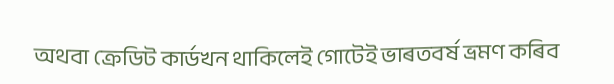অথবা ক্রেডিট কার্ডখন থাকিলেই গোটেই ভাৰতবৰ্ষ ভ্ৰমণ কৰিব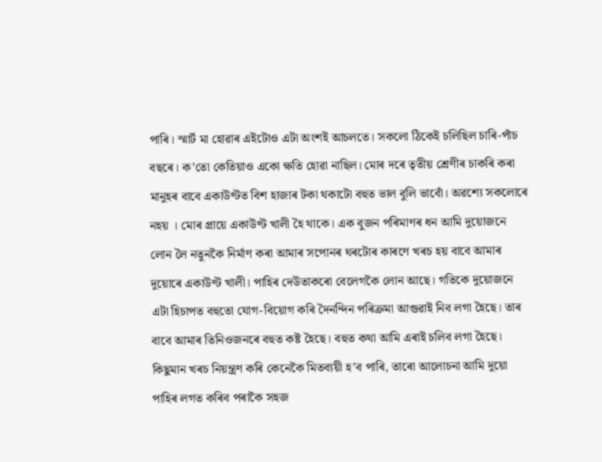পাৰি। স্মার্ট মা হোৱাৰ এইটোও এটা অংশই আচলতে। সকলো ঠিকেই চলিছিল চাৰি-পাঁচ বছৰে। ক’তো কেতিয়াও একো ক্ষতি হোৱা নাছিল। মোৰ দৰে তৃতীয় শ্ৰেণীৰ চাকৰি কৰা মানুহৰ বাবে একাউণ্টত বিশ হাজাৰ টকা থকাটো বহুত ভাল বুলি ভাবোঁ। অৱশ্যে সকলোৰে নহয় । মোৰ প্ৰায়ে একাউণ্ট খালী হৈ থাকে। এক বুজন পৰিমাণৰ ধন আমি দুয়োজনে লোন লৈ নতুনকৈ নিৰ্মাণ কৰা আমাৰ সপোনৰ ঘৰটোৰ কাৰণে খৰচ হয় বাবে আমাৰ দুয়োৰে একাউণ্ট খালী। পাহিৰ দেউতাকৰো বেলেগকৈ লোন আছে। গতিকে দুয়োজনে এটা হিচাপত বহুতো যোগ-বিয়োগ কৰি দৈনন্দিন পৰিক্ৰমা আগুৱাই নিব লগা হৈছে। তাৰ বাবে আমাৰ তিনিওজনৰে বহুত কষ্ট হৈছে। বহুত কথা আমি এৰাই চলিব লগা হৈছে। কিছুমান খৰচ নিয়ন্ত্ৰণ কৰি কেনেকৈ মিতব্যয়ী হ’ব পাৰি, তাৰো আলোচনা আমি দুয়ো পাহিৰ লগত কৰিব পৰাকৈ সহজ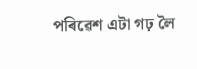পৰিৱেশ এটা গঢ় লৈ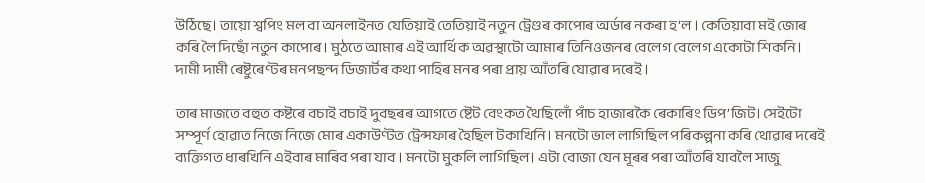উঠিছে। তায়ো শ্বপিং মল বা অনলাইনত যেতিয়াই তেতিয়াই নতুন ট্ৰেণ্ডৰ কাপোৰ অৰ্ডাৰ নকৰা হ’ল । কেতিয়াবা মই জোৰ কৰি লৈ দিছোঁ নতুন কাপোৰ। মুঠতে আমাৰ এই আৰ্থিক অৱস্থাটো আমাৰ তিনিওজনৰ বেলেগ বেলেগ একোটা শিকনি। দামী দামী ৰেষ্টুৰেণ্টৰ মনপছন্দ ডিজাৰ্টৰ কথা পাহিৰ মনৰ পৰা প্ৰায় আঁতৰি যোৱাৰ দৰেই ।

তাৰ মাজতে বহুত কষ্টৰে বচাই বচাই দুবছৰৰ আগতে ষ্টেট বেংকত থৈছিলোঁ পাঁচ হাজাৰকৈ ৰেকাৰিং ডিপ’জিট। সেইটো সম্পূর্ণ হোৱাত নিজে নিজে মোৰ একাউণ্টত ট্ৰেন্সফাৰ হৈছিল টকাখিনি। মনটো ভাল লাগিছিল পৰিকল্পনা কৰি থোৱাৰ দৰেই ব্যক্তিগত ধাৰখিনি এইবাৰ মাৰিব পৰা যাব । মনটো মুকলি লাগিছিল। এটা বোজা যেন মূৰৰ পৰা আঁতৰি যাবলৈ সাজু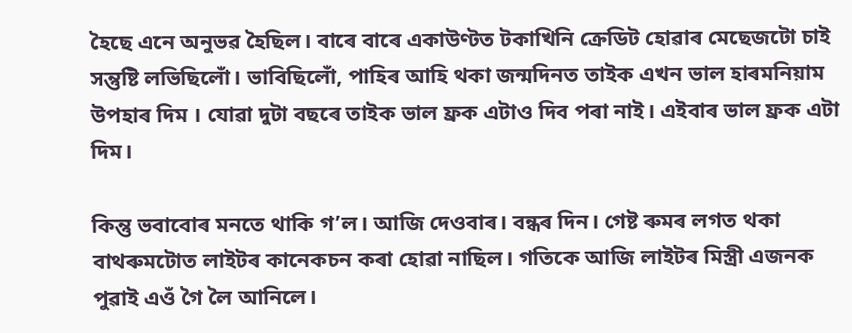হৈছে এনে অনুভৱ হৈছিল। বাৰে বাৰে একাউণ্টত টকাখিনি ক্রেডিট হোৱাৰ মেছেজটো চাই সন্তুষ্টি লভিছিলোঁ। ভাবিছিলোঁ, পাহিৰ আহি থকা জন্মদিনত তাইক এখন ভাল হাৰমনিয়াম উপহাৰ দিম । যোৱা দুটা বছৰে তাইক ভাল ফ্ৰক এটাও দিব পৰা নাই। এইবাৰ ভাল ফ্ৰক এটা দিম।

কিন্তু ভবাবোৰ মনতে থাকি গ’ল। আজি দেওবাৰ। বন্ধৰ দিন। গেষ্ট ৰুমৰ লগত থকা বাথৰুমটোত লাইটৰ কানেকচন কৰা হোৱা নাছিল। গতিকে আজি লাইটৰ মিস্ত্ৰী এজনক পুৱাই এওঁ গৈ লৈ আনিলে।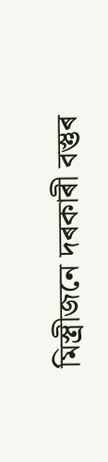মিস্ত্ৰীজনে দৰকাৰী বস্তুৰ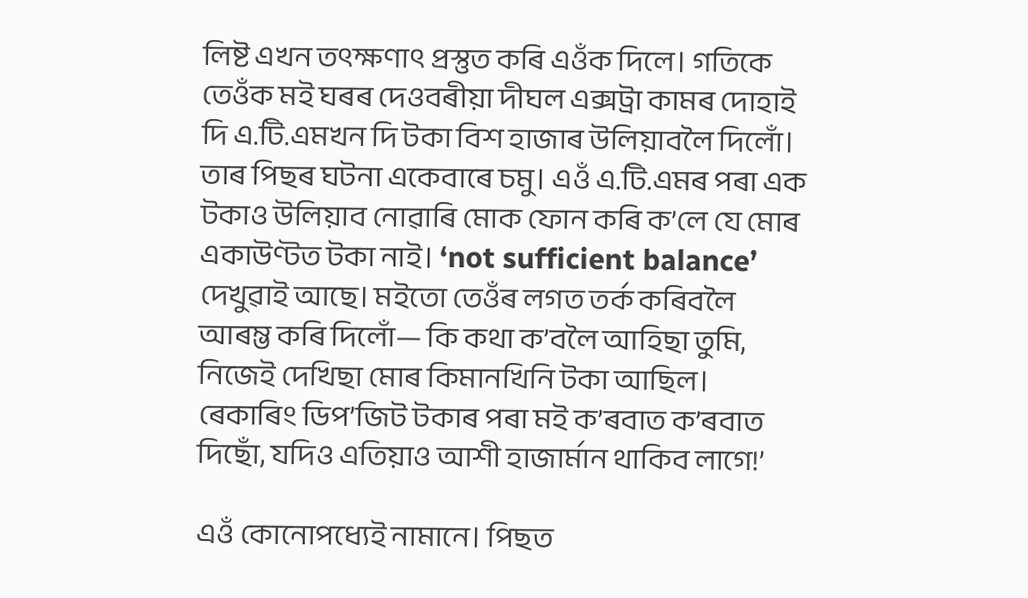লিষ্ট এখন তৎক্ষণাৎ প্ৰস্তুত কৰি এওঁক দিলে। গতিকে তেওঁক ম‍ই ঘৰৰ দেওবৰীয়া দীঘল এক্সট্রা কামৰ দোহাই দি এ.টি.এমখন দি টকা বিশ হাজাৰ উলিয়াবলৈ দিলোঁ। তাৰ পিছৰ ঘটনা একেবাৰে চমু। এওঁ এ.টি.এমৰ পৰা এক টকাও উলিয়াব নোৱাৰি মোক ফোন কৰি ক’লে যে মোৰ একাউণ্টত টকা নাই। ‘not sufficient balance’ দেখুৱাই আছে। মইতো তেওঁৰ লগত তৰ্ক কৰিবলৈ আৰম্ভ কৰি দিলোঁ— কি কথা ক’বলৈ আহিছা তুমি, নিজেই দেখিছা মোৰ কিমানখিনি টকা আছিল। ৰেকাৰিং ডিপ’জিট টকাৰ পৰা ম‍ই ক’ৰবাত ক’ৰবাত দিছোঁ, যদিও এতিয়াও আশী হাজাৰ্মান থাকিব লাগে!’

এওঁ কোনোপধ্যেই নামানে। পিছত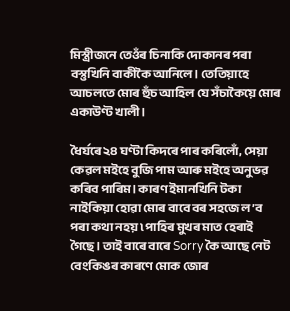মিস্ত্ৰীজনে তেওঁৰ চিনাকি দোকানৰ পৰা বস্তুখিনি বাকীকৈ আনিলে। তেতিয়াহে আচলতে মোৰ হুঁচ আহিল যে সঁচাকৈয়ে মোৰ একাউণ্ট খালী।

ধৈৰ্যৰে ২৪ ঘণ্টা কিদৰে পাৰ কৰিলোঁ, সেয়া কেৱল মইহে বুজি পাম আৰু মইহে অনুভৱ কৰিব পাৰিম। কাৰণ ইমানখিনি টকা নাইকিয়া হোৱা মোৰ বাবে বৰ সহজে ল’ব পৰা কথা নহয় ৷ পাহিৰ মুখৰ মাত হেৰাই গৈছে। তাই বাৰে বাৰে Sorry কৈ আছে নেট বেংকিঙৰ কাৰণে মোক জোৰ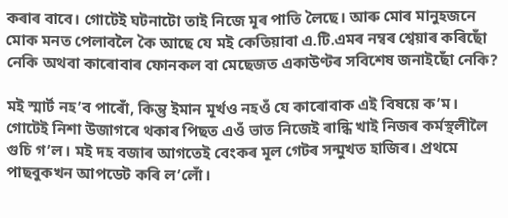কৰাৰ বাবে। গোটেই ঘটনাটো তাই নিজে মূৰ পাতি লৈছে। আৰু মোৰ মানুহজনে মোক মনত পেলাবলৈ কৈ আছে যে মই কেতিয়াবা এ.টি.এমৰ নম্বৰ শ্বেয়াৰ কৰিছোঁ নেকি অথবা কাৰোবাৰ ফোনকল বা মেছেজত একাউণ্টৰ সবিশেষ জনাইছোঁ নেকি?

মই স্মার্ট নহ’ব পাৰোঁ, কিন্তু ইমান মূৰ্খও নহওঁ যে কাৰোবাক এই বিষয়ে ক’ম। গোটেই নিশা উজাগৰে থকাৰ পিছত এওঁ ভাত নিজেই ৰান্ধি খাই নিজৰ কৰ্মস্থলীলৈ গুচি গ’ল। মই দহ বজাৰ আগতেই বেংকৰ মূল গেটৰ সন্মুখত হাজিৰ। প্ৰথমে পাছবুকখন আপডেট কৰি ল’লোঁ।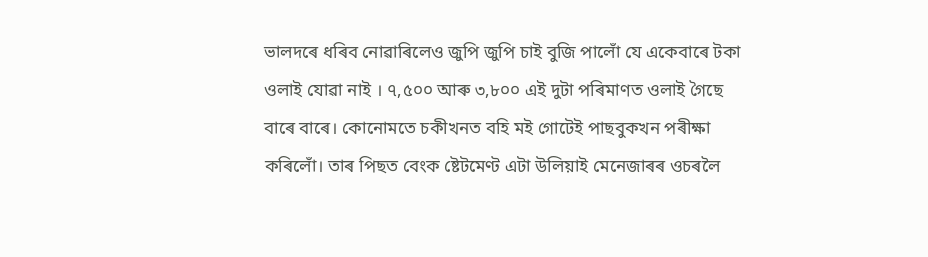ভালদৰে ধৰিব নোৱাৰিলেও জুপি জুপি চাই বুজি পালোঁ যে একেবাৰে টকা ওলাই যোৱা নাই । ৭,৫০০ আৰু ৩,৮০০ এই দুটা পৰিমাণত ওলাই গৈছে বাৰে বাৰে। কোনোমতে চকীখনত বহি মই গোটেই পাছবুকখন পৰীক্ষা কৰিলোঁ। তাৰ পিছত বেংক ষ্টেটমেণ্ট এটা উলিয়াই মেনেজাৰৰ ওচৰলৈ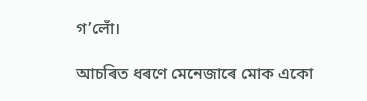গ’লোঁ।

আচৰিত ধৰণে মেনেজাৰে মোক একো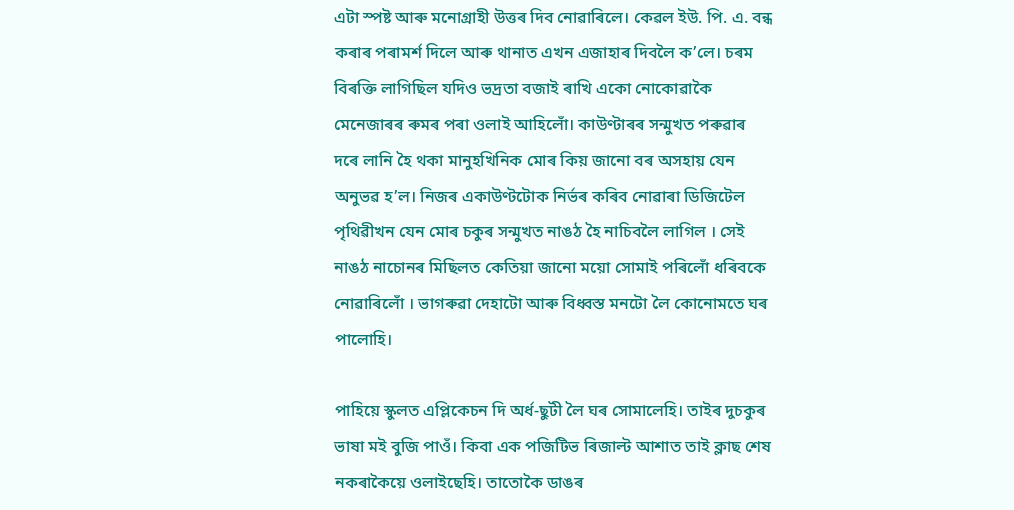এটা স্পষ্ট আৰু মনোগ্ৰাহী উত্তৰ দিব নোৱাৰিলে। কেৱল ইউ. পি. এ. বন্ধ কৰাৰ পৰামৰ্শ দিলে আৰু থানাত এখন এজাহাৰ দিবলৈ ক’লে। চৰম বিৰক্তি লাগিছিল যদিও ভদ্রতা বজাই ৰাখি একো নোকোৱাকৈ মেনেজাৰৰ ৰুমৰ পৰা ওলাই আহিলোঁ। কাউণ্টাৰৰ সন্মুখত পৰুৱাৰ দৰে লানি হৈ থকা মানুহখিনিক মোৰ কিয় জানো বৰ অসহায় যেন অনুভৱ হ’ল। নিজৰ একাউণ্টটোক নিৰ্ভৰ কৰিব নোৱাৰা ডিজিটেল পৃথিৱীখন যেন মোৰ চকুৰ সন্মুখত নাঙঠ হৈ নাচিবলৈ লাগিল । সেই নাঙঠ নাচোনৰ মিছিলত কেতিয়া জানো ময়ো সোমাই পৰিলোঁ ধৰিবকে নোৱাৰিলোঁ । ভাগৰুৱা দেহাটো আৰু বিধ্বস্ত মনটো লৈ কোনোমতে ঘৰ পালোহি।

পাহিয়ে স্কুলত এপ্লিকেচন দি অর্ধ-ছুটী লৈ ঘৰ সোমালেহি। তাইৰ দুচকুৰ ভাষা মই বুজি পাওঁ। কিবা এক পজিটিভ ৰিজাল্ট আশাত তাই ক্লাছ শেষ নকৰাকৈয়ে ওলাইছেহি। তাতোকৈ ডাঙৰ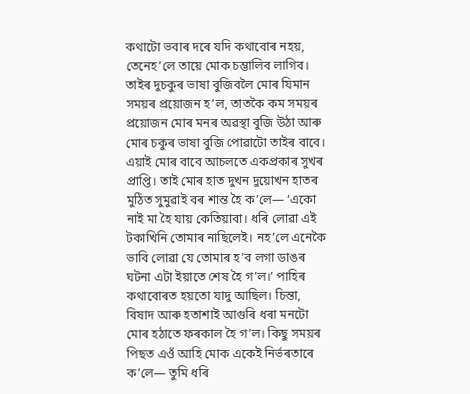কথাটো ভবাৰ দৰে যদি কথাবোৰ নহয়, তেনেহ’লে তায়ে মোক চম্ভালিব লাগিব। তাইৰ দুচকুৰ ভাষা বুজিবলৈ মোৰ যিমান সময়ৰ প্রয়োজন হ’ল, তাতকৈ কম সময়ৰ প্ৰয়োজন মোৰ মনৰ অৱস্থা বুজি উঠা আৰু মোৰ চকুৰ ভাষা বুজি পোৱাটো তাইৰ বাবে। এয়াই মোৰ বাবে আচলতে একপ্ৰকাৰ সুখৰ প্রাপ্তি। তাই মোৰ হাত দুখন দুয়োখন হাতৰ মুঠিত সুমুৱাই বৰ শান্ত হৈ ক’লে— ‘একো নাই মা হৈ যায় কেতিয়াবা। ধৰি লোৱা এই টকাখিনি তোমাৰ নাছিলেই। নহ’লে এনেকৈ ভাবি লোৱা যে তোমাৰ হ’ব লগা ডাঙৰ ঘটনা এটা ইয়াতে শেষ হৈ গ’ল।’ পাহিৰ কথাবোৰত হয়তো যাদু আছিল। চিন্তা, বিষাদ আৰু হতাশাই আগুৰি ধৰা মনটো মোৰ হঠাতে ফৰকাল হৈ গ’ল। কিছু সময়ৰ পিছত এওঁ আহি মোক একেই নিৰ্ভৰতাৰে ক’লে— তুমি ধৰি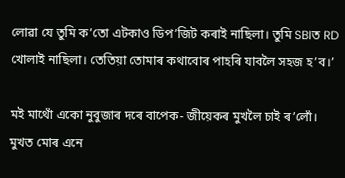লোৱা যে তুমি ক’তো এটকাও ডিপ’জিট কৰাই নাছিলা। তুমি SBIত RD খোলাই নাছিলা। তেতিয়া তোমাৰ কথাবোৰ পাহৰি যাবলৈ সহজ হ’ব।’

মই মাথোঁ একো নুবুজাৰ দৰে বাপেক- জীয়েকৰ মুখলৈ চাই ৰ’লোঁ। মুখত মোৰ এনে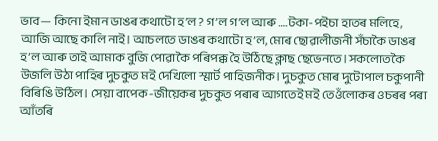ভাব— কিনো ইমান ডাঙৰ কথাটো হ’ল ? গ’ল গ’ল আৰু ….টকা-পইচা হাতৰ মলিহে, আজি আছে কালি নাই। আচলতে ডাঙৰ কথাটো হ’ল, মোৰ ছোৱালীজনী সঁচাকৈ ডাঙৰ হ’ল আৰু তাই আমাক বুজি পোৱাকৈ পৰিপক্ক হৈ উঠিছে ক্লাছ ছেভেনতে। সকলোতকৈ উজলি উঠা পাহিৰ দুচকুত মই দেখিলো স্মার্ট পাহিজনীক। দুচকুত মোৰ দুটোপাল চকুপানী বিৰিঙি উঠিল। সেয়া বাপেক-জীয়েকৰ দুচকুত পৰাৰ আগতেই মই তেওঁলোকৰ ওচৰৰ পৰা আঁতৰি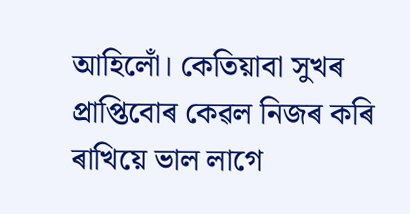আহিলোঁ। কেতিয়াবা সুখৰ প্ৰাপ্তিবোৰ কেৱল নিজৰ কৰি ৰাখিয়ে ভাল লাগে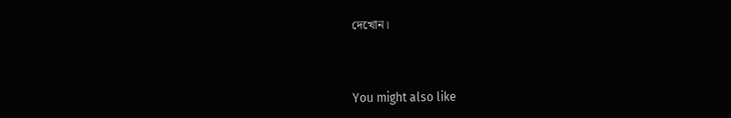দেখোন।



You might also like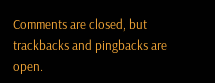Comments are closed, but trackbacks and pingbacks are open.